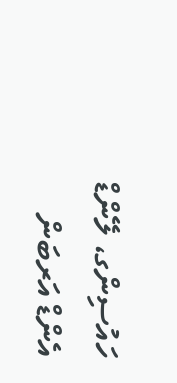ހައުސިންގ، ލޭންޑް އެންޑް އަރބަން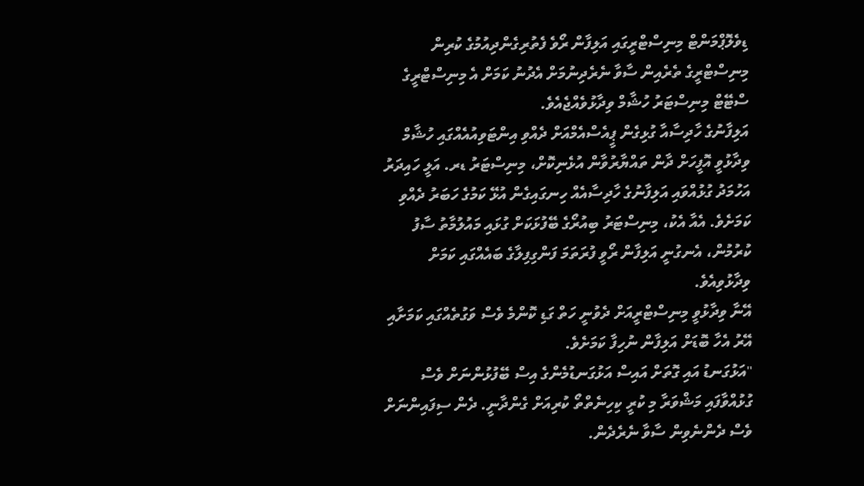ޑިވެލޮޕްމަންޓް މިނިސްޓްރީގައި އަލިފާން ރޯވެ ފެތުރިގެންދިއުމުގެ ކުރިން މިނިސްޓްރީގެ ތެރެއިން ސާވާ ނެރެދިނުމަށް އެދުނު ކަމަށް އެ މިނިސްޓްރީގެ ސްޓޭޓް މިނިސްޓަރު ހުޝާމް ވިދާޅުވެއްޖެއެވެ.
އަލިފާނުގެ ހާދިސާއާ ގުޅިގެން ޕީއެސްއެމްއަށް ދެއްވި އިންޓަވިއުއެއްގައި ހުޝާމް ވިދާޅުވީ އޮފީހަށް ދާން ތައްޔާރުވާން އުޅެނިކޮށް، މިނިސްޓަރު ޑރ. އަލީ ހައިދަރު އަހުމަދު ގުޅުއްވައި އަލިފާނުގެ ހާދިސާއެއް ހިނގައިގެން އުޅޭ ކަމުގެ ހަބަރު ދެއްވި ކަމަށެވެ. އެއާ އެކު، މިނިސްޓަރު ބިއުރޯގެ ބޭފުޅަކަށް ގުޅައި މައުލުމާތު ސާފު ކުރުމުން، އެނގުނީ އަލިފާން ރޯވީ ފުރަތަމަ ފަންގިފިލާގެ ބައެއްގައި ކަމަށް ވިދާޅުވިއެވެ.
އޭނާ ވިދާޅުވީ މިނިސްޓްރީއަށް ދެވުނީ ހަތް ގަޑި ކޮންމެ ވެސް ވަގުތެއްގައި ކަމަށާއި އޭރު އެހާ ބޮޑަށް އަލިފާން ނުހިފާ ކަމަށެވެ.
"އަޅުގަނޑު އައި ގޮތަށް އައިސް އަޅުގަނޑުމެންގެ އިސް ބޭފުޅުންނަށް ވެސް ގުޅުއްވާފައި މަޝްވަރާ މި ކުރީ ކިހިނެތްތޯ ކުރިއަށް ގެންދާނީ. ދެން ސިފައިންނަށް ވެސް ދެންނެވިން ސާވާ ނެރެދެން.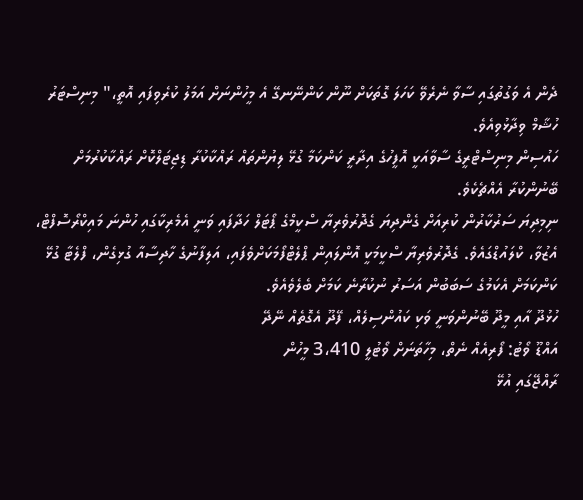ދެން އެ ވަގުތުގައި ސާވާ ނެރެވޭ ކަހަލަ ގޮތަކަށް ނޫން ކަންނޭނގޭ އެ މީހުންނަށް އަމަލު ކުރެވިފައި އޮތީ،" މިނިސްޓަރު ހުޝާމް ވިދާޅުވިއެވެ.
ހައުސިން މިނިސްޓްރީގެ ސާވާއަކީ އޮފީހުގެ އިދާރީ ކަންކަމާ ގުޅޭ ލިޔުންތައް ރައްކާކުރާ ޑިޖިޓަލްކޮށް ރައްކާކުރުމަށް ބޭނުންކުރާ އެއްޗެކެވެ.
ނިމިދިޔަ ސަރުކާރުން ކުރިއަށް ގެންދިޔަ ގެދޮރުވެރިޔާ ސްކީމްގެ ޕޯޓަލް ހަދާފައި ވަނީ އެމެރިކާގައި ހުންނަ މައިކްރޯސޮފްޓް، އެޒުވާ، ކްލައުޑްގައެވެ. ގެދޮރުވެރިޔާ ސްކީމަކީ އޮންލައިން ޕްލެޓްފޯމަކަށްވެފައި، އަލިފާނުގެ ހާދިސާއާ ގުޅިގެން، ފްލެޓާ ގުޅޭ ކަންކަމަށް އެކަމުގެ ސަބަބުން އަސަރު ނުކުރާނެ ކަމަށް ބެލެވެއެވެ.
ހުޅުދޫ އާއި މީދޫ ބޭނުންވަނީ ވަކި ކައުންސިލެއް، ފޭދޫ އެގޮތެއް ނޭދޭ
އައްޑޫ ވޯޓު: ފޯރިއެއް ނެތް، މިހާތަނަށް ވޯޓުލީ 3،410 މީހުން
ރާއްޖޭގައި އުޅޭ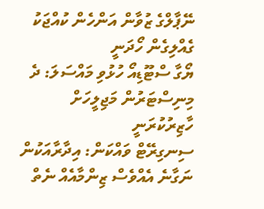ނޭޕާލްގެ ޒުވާން އަންހެން ކުއްޖަކު ގެއްލިގެން ހޯދަނީ
ޔޯގާ ސްޓޫޑިއޯ ހުޅުވި މައްސަލަ: ދެ މިނިސްޓަރުން މަޖިލީހަށް ހާޒިރުކުރަނީ
ސިނގިރޭޓް ވައްކަން: އިދާރާއަކުން ނަގާނެ އެއްވެސް ޒިންމާއެއް ނެތް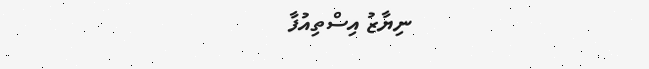ނިޔާޒު އިސްތިއުފާ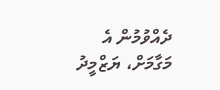ދެއްވުމުން އެ މަގާމަށް، ޔަޒްމީދު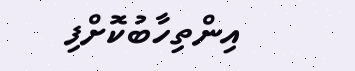އިންތިހާބުކޮށްފި